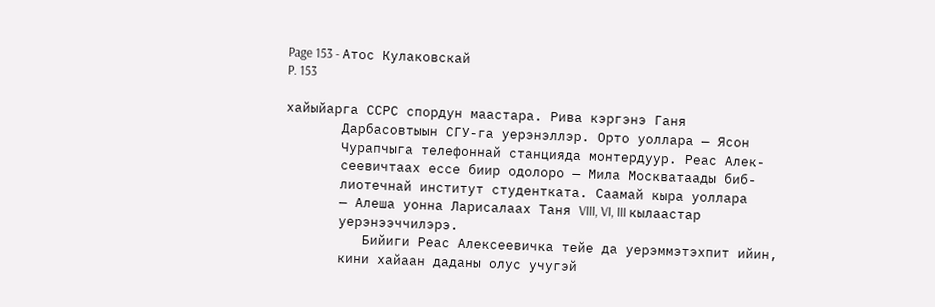Page 153 - Атос Кулаковскай
P. 153

хайыйарга ССРС спордун маастара. Рива кэргэнэ Ганя
       Дарбасовтыын СГУ-га уерэнэллэр. Орто уоллара — Ясон
       Чурапчыга телефоннай станцияда монтердуур. Реас Алек-
       сеевичтаах ессе биир одолоро — Мила Москватаады биб-
       лиотечнай институт студентката. Саамай кыра уоллара
       — Алеша уонна Ларисалаах Таня VIII, VI, III кылаастар
       уерэнээччилэрэ.
          Бийиги Реас Алексеевичка тейе да уерэммэтэхпит ийин,
       кини хайаан даданы олус учугэй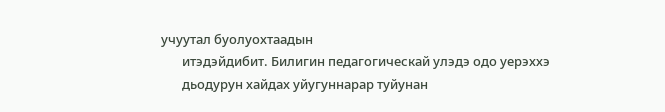учуутал буолуохтаадын
       итэдэйдибит. Билигин педагогическай улэдэ одо уерэххэ
       дьодурун хайдах уйугуннарар туйунан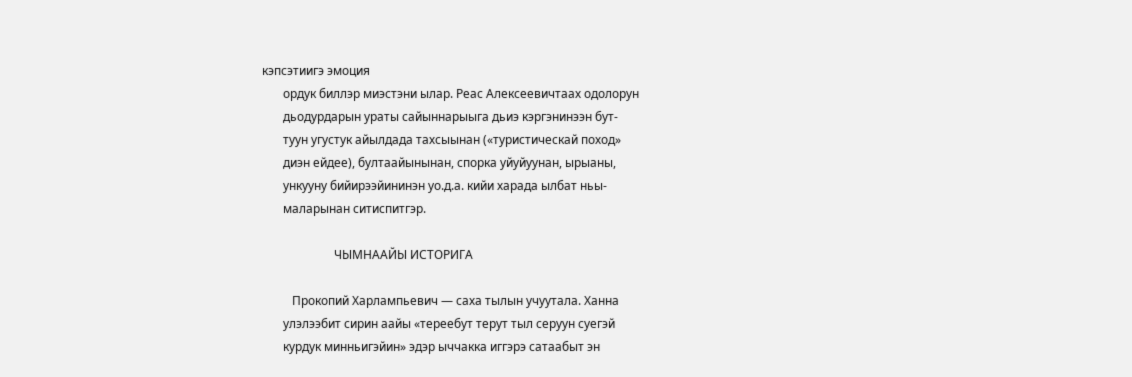кэпсэтиигэ эмоция
       ордук биллэр миэстэни ылар. Реас Алексеевичтаах одолорун
       дьодурдарын ураты сайыннарыыга дьиэ кэргэнинээн бут-
       туун угустук айылдада тахсыынан («туристическай поход»
       диэн ейдее), бултаайынынан, спорка уйуйуунан, ырыаны,
       ункууну бийирээйининэн уо.д.а. кийи харада ылбат ньы-
       маларынан ситиспитгэр.

                        ЧЫМНААЙЫ ИСТОРИГА

          Прокопий Харлампьевич — саха тылын учуутала. Ханна
       улэлээбит сирин аайы «тереебут терут тыл серуун суегэй
       курдук минньигэйин» эдэр ыччакка иггэрэ сатаабыт эн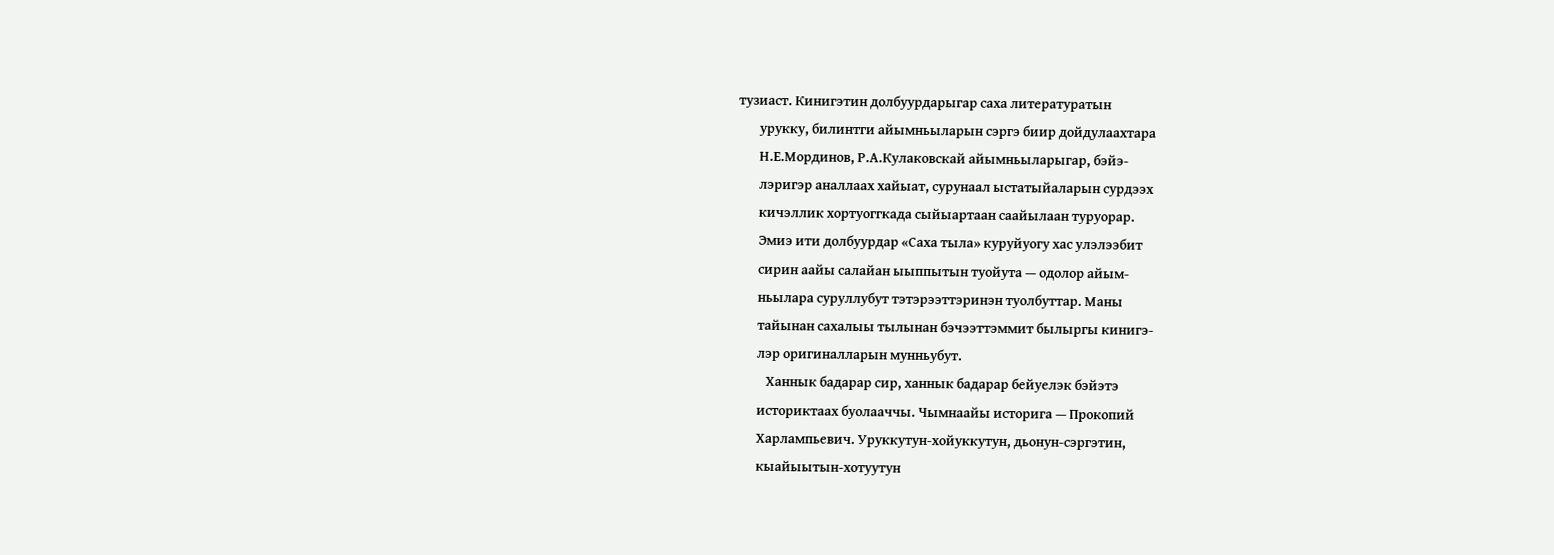тузиаст. Кинигэтин долбуурдарыгар саха литературатын
       урукку, билинтги айымньыларын сэргэ биир дойдулаахтара
       Н.Е.Мординов, Р.А.Кулаковскай айымньыларыгар, бэйэ-
       лэригэр аналлаах хайыат, сурунаал ыстатыйаларын сурдээх
       кичэллик хортуоггкада сыйыартаан саайылаан туруорар.
       Эмиэ ити долбуурдар «Саха тыла» куруйуогу хас улэлээбит
       сирин аайы салайан ыыппытын туойута — одолор айым-
       ньылара суруллубут тэтэрээттэринэн туолбуттар. Маны
       тайынан сахалыы тылынан бэчээттэммит былыргы кинигэ-
       лэр оригиналларын мунньубут.
          Ханнык бадарар сир, ханнык бадарар бейуелэк бэйэтэ
       историктаах буолааччы. Чымнаайы историга — Прокопий
       Харлампьевич. Уруккутун-хойуккутун, дьонун-сэргэтин,
       кыайыытын-хотуутун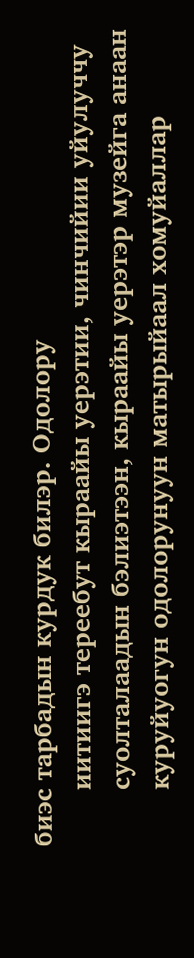биэс тарбадын курдук билэр. Одолору
       иитиигэ тереебут кыраайы уерэтии, чинчийии уйулуччу
       суолталаадын бэлиэтээн, кыраайы уерэтэр музейга анаан
       куруйуогун одолорунуун матырыйаал хомуйаллар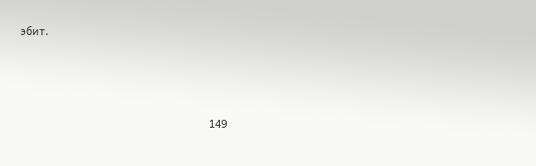эбит.





                                                               149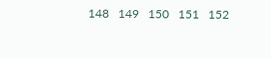148   149   150   151   152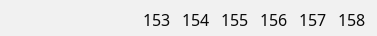153   154   155   156   157   158